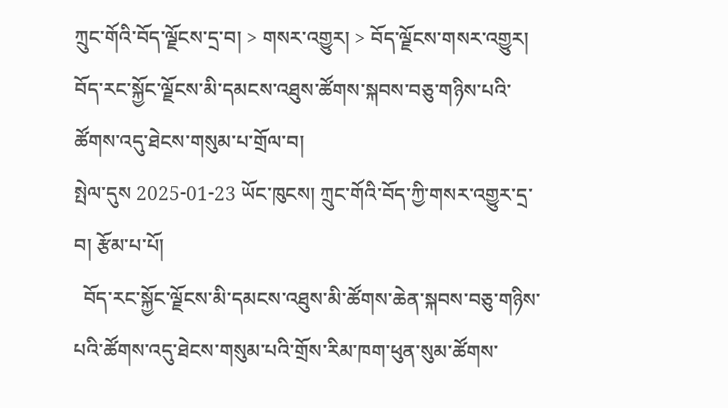ཀྲུང་གོའི་བོད་ལྗོངས་དྲ་བ། > གསར་འགྱུར། > བོད་ལྗོངས་གསར་འགྱུར།
བོད་རང་སྐྱོང་ལྗོངས་མི་དམངས་འཐུས་ཚོགས་སྐབས་བཅུ་གཉིས་པའི་ཚོགས་འདུ་ཐེངས་གསུམ་པ་གྲོལ་བ།
སྤེལ་དུས 2025-01-23 ཡོང་ཁུངས། ཀྲུང་གོའི་བོད་ཀྱི་གསར་འགྱུར་དྲ་བ། རྩོམ་པ་པོ།
  བོད་རང་སྐྱོང་ལྗོངས་མི་དམངས་འཐུས་མི་ཚོགས་ཆེན་སྐབས་བཅུ་གཉིས་པའི་ཚོགས་འདུ་ཐེངས་གསུམ་པའི་གྲོས་རིམ་ཁག་ཕུན་སུམ་ཚོགས་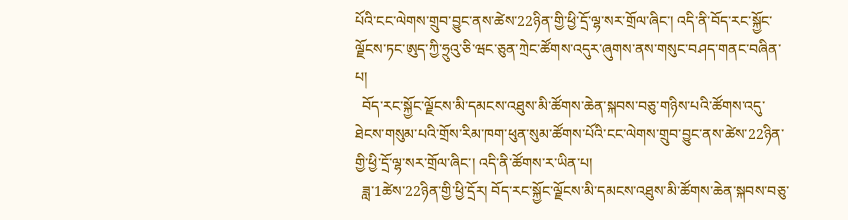པོའི་ངང་ལེགས་གྲུབ་བྱུང་ནས་ཚེས་22ཉིན་གྱི་ཕྱི་དྲོ་ལྷ་སར་གྲོལ་ཞིང་། འདི་ནི་བོད་རང་སྐྱོང་ལྗོངས་ཏང་ཨུད་ཀྱི་ཧྲུའུ་ཅི་ཝང་ཅུན་ཀྲེང་ཚོགས་འདུར་ཞུགས་ནས་གསུང་བཤད་གནང་བཞིན་པ།
  བོད་རང་སྐྱོང་ལྗོངས་མི་དམངས་འཐུས་མི་ཚོགས་ཆེན་སྐབས་བཅུ་གཉིས་པའི་ཚོགས་འདུ་ཐེངས་གསུམ་པའི་གྲོས་རིམ་ཁག་ཕུན་སུམ་ཚོགས་པོའི་ངང་ལེགས་གྲུབ་བྱུང་ནས་ཚེས་22ཉིན་གྱི་ཕྱི་དྲོ་ལྷ་སར་གྲོལ་ཞིང་། འདི་ནི་ཚོགས་ར་ཡིན་པ།
  ཟླ་1ཚེས་22ཉིན་གྱི་ཕྱི་དྲོར། བོད་རང་སྐྱོང་ལྗོངས་མི་དམངས་འཐུས་མི་ཚོགས་ཆེན་སྐབས་བཅུ་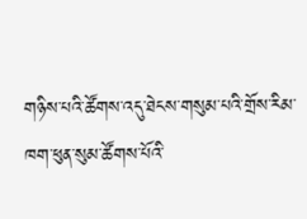གཉིས་པའི་ཚོགས་འདུ་ཐེངས་གསུམ་པའི་གྲོས་རིམ་ཁག་ཕུན་སུམ་ཚོགས་པོའི་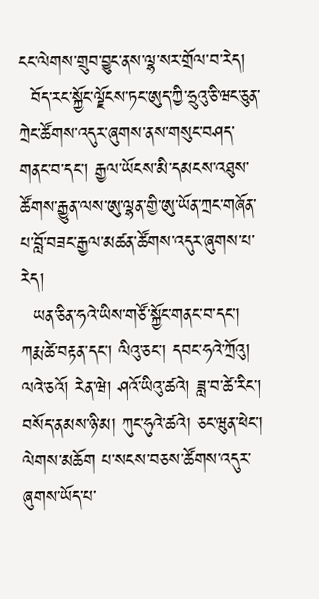ངང་ལེགས་གྲུབ་བྱུང་ནས་ལྷ་སར་གྲོལ་བ་རེད།
  བོད་རང་སྐྱོང་ལྗོངས་ཏང་ཨུད་ཀྱི་ཧྲུའུ་ཅི་ཝང་ཅུན་ཀྲེང་ཚོགས་འདུར་ཞུགས་ནས་གསུང་བཤད་གནང་བ་དང་། རྒྱལ་ཡོངས་མི་དམངས་འཐུས་ཚོགས་རྒྱུན་ལས་ཨུ་ལྷན་གྱི་ཨུ་ཡོན་ཀྲང་གཞོན་པ་བློ་བཟང་རྒྱལ་མཚན་ཚོགས་འདུར་ཞུགས་པ་རེད།
  ཡན་ཅིན་ཧའེ་ཡིས་གཙོ་སྐྱོང་གནང་བ་དང་། ཀརྨ་ཚེ་བརྟན་དང་། ལིའུ་ཅང་། དབང་ཧའེ་ཀྲོའུ། ལའེ་ཅའོ། རེན་ཝེ། ཤའོ་ཡིའུ་ཚའེ། ཟླ་བ་ཚེ་རིང་། བསོད་ནམས་ཉི་མ། ཀུང་ཧུའེ་ཚའེ། ཅང་ཝུན་ཕེང་། ལེགས་མཆོག པ་སངས་བཅས་ཚོགས་འདུར་ཞུགས་ཡོད་པ་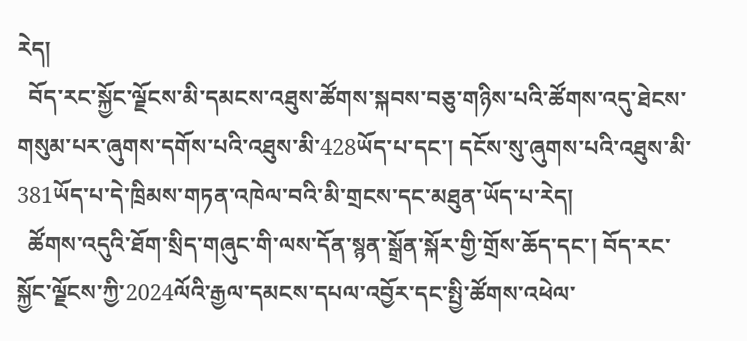རེད།
  བོད་རང་སྐྱོང་ལྗོངས་མི་དམངས་འཐུས་ཚོགས་སྐབས་བཅུ་གཉིས་པའི་ཚོགས་འདུ་ཐེངས་གསུམ་པར་ཞུགས་དགོས་པའི་འཐུས་མི་428ཡོད་པ་དང་། དངོས་སུ་ཞུགས་པའི་འཐུས་མི་381ཡོད་པ་དེ་ཁྲིམས་གཏན་འཁེལ་བའི་མི་གྲངས་དང་མཐུན་ཡོད་པ་རེད།
  ཚོགས་འདུའི་ཐོག་སྲིད་གཞུང་གི་ལས་དོན་སྙན་སྒྲོན་སྐོར་གྱི་གྲོས་ཆོད་དང་། བོད་རང་སྐྱོང་ལྗོངས་ཀྱི་2024ལོའི་རྒྱལ་དམངས་དཔལ་འབྱོར་དང་སྤྱི་ཚོགས་འཕེལ་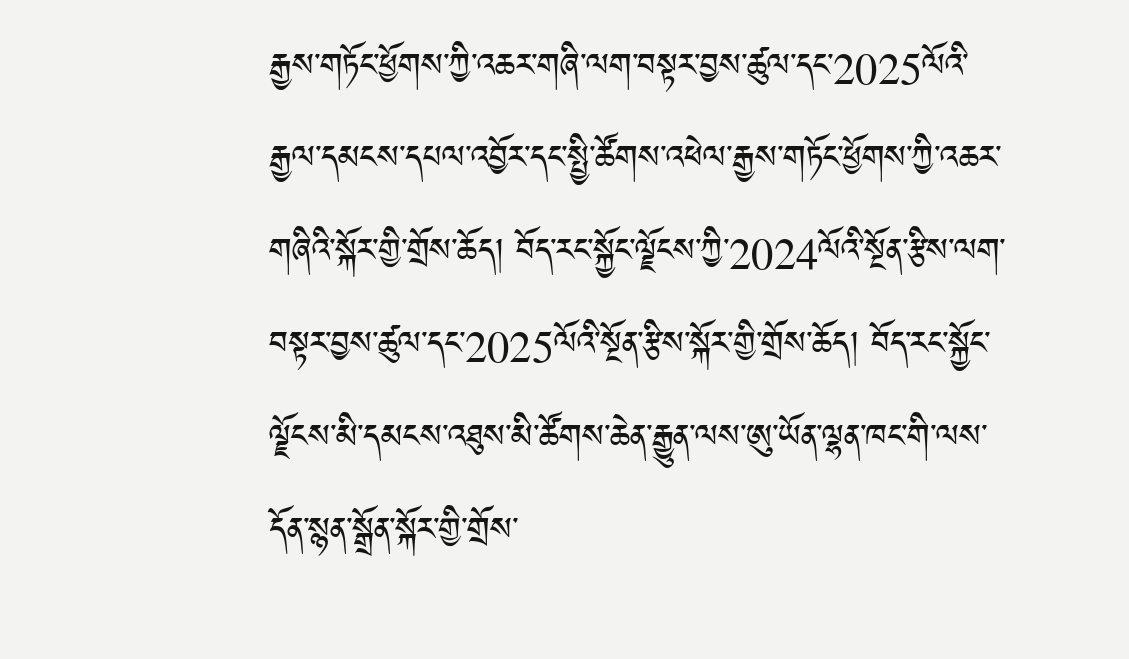རྒྱས་གཏོང་ཕྱོགས་ཀྱི་འཆར་གཞི་ལག་བསྟར་བྱས་ཚུལ་དང་2025ལོའི་རྒྱལ་དམངས་དཔལ་འབྱོར་དང་སྤྱི་ཚོགས་འཕེལ་རྒྱས་གཏོང་ཕྱོགས་ཀྱི་འཆར་གཞིའི་སྐོར་གྱི་གྲོས་ཆོད། བོད་རང་སྐྱོང་ལྗོངས་ཀྱི་2024ལོའི་སྔོན་རྩིས་ལག་བསྟར་བྱས་ཚུལ་དང་2025ལོའི་སྔོན་རྩིས་སྐོར་གྱི་གྲོས་ཆོད། བོད་རང་སྐྱོང་ལྗོངས་མི་དམངས་འཐུས་མི་ཚོགས་ཆེན་རྒྱུན་ལས་ཨུ་ཡོན་ལྷན་ཁང་གི་ལས་དོན་སྙན་སྒྲོན་སྐོར་གྱི་གྲོས་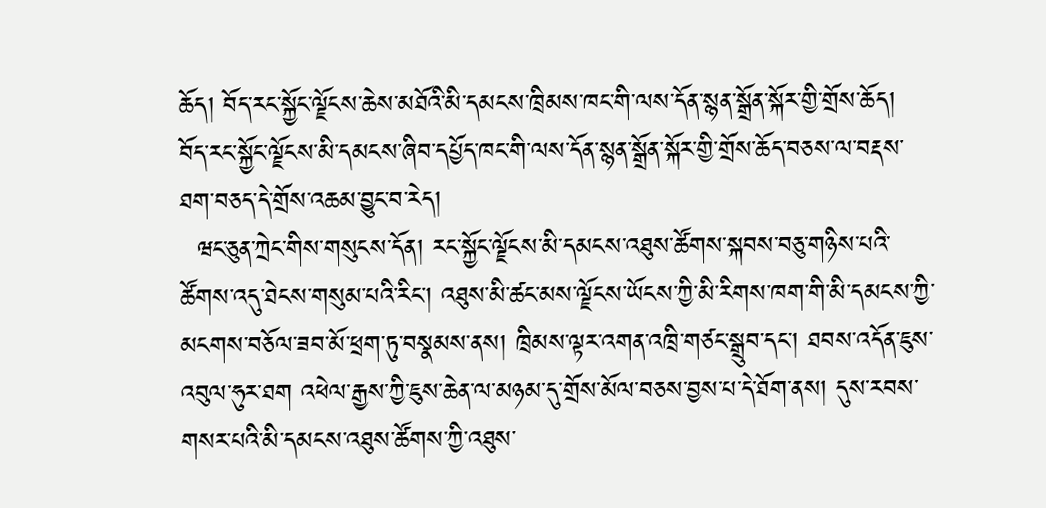ཆོད། བོད་རང་སྐྱོང་ལྗོངས་ཆེས་མཐོའི་མི་དམངས་ཁྲིམས་ཁང་གི་ལས་དོན་སྙན་སྒྲོན་སྐོར་གྱི་གྲོས་ཆོད། བོད་རང་སྐྱོང་ལྗོངས་མི་དམངས་ཞིབ་དཔྱོད་ཁང་གི་ལས་དོན་སྙན་སྒྲོན་སྐོར་གྱི་གྲོས་ཆོད་བཅས་ལ་བརྡས་ཐག་བཅད་དེ་གྲོས་འཆམ་བྱུང་བ་རེད།
  ཝང་ཅུན་ཀྲེང་གིས་གསུངས་དོན། རང་སྐྱོང་ལྗོངས་མི་དམངས་འཐུས་ཚོགས་སྐབས་བཅུ་གཉིས་པའི་ཚོགས་འདུ་ཐེངས་གསུམ་པའི་རིང་། འཐུས་མི་ཚང་མས་ལྗོངས་ཡོངས་ཀྱི་མི་རིགས་ཁག་གི་མི་དམངས་ཀྱི་མངགས་བཅོལ་ཟབ་མོ་ཕྲག་ཏུ་བསྣམས་ནས། ཁྲིམས་ལྟར་འགན་འཁྲི་གཙང་སྒྲུབ་དང་། ཐབས་འདོན་ཇུས་འབུལ་ཧུར་ཐག འཕེལ་རྒྱས་ཀྱི་ཇུས་ཆེན་ལ་མཉམ་དུ་གྲོས་མོལ་བཅས་བྱས་པ་དེ་ཐོག་ནས། དུས་རབས་གསར་པའི་མི་དམངས་འཐུས་ཚོགས་ཀྱི་འཐུས་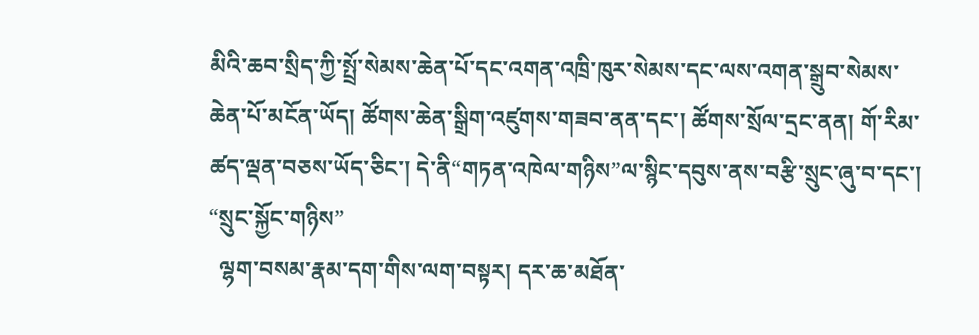མིའི་ཆབ་སྲིད་ཀྱི་སྤྲོ་སེམས་ཆེན་པོ་དང་འགན་འཁྲི་ཁུར་སེམས་དང་ལས་འགན་སྒྲུབ་སེམས་ཆེན་པོ་མངོན་ཡོད། ཚོགས་ཆེན་སྒྲིག་འཛུགས་གཟབ་ནན་དང་། ཚོགས་སྲོལ་དྲང་ནན། གོ་རིམ་ཚད་ལྡན་བཅས་ཡོད་ཅིང་། དེ་ནི“གཏན་འཁེལ་གཉིས”ལ་སྙིང་དབུས་ནས་བརྩི་སྲུང་ཞུ་བ་དང་། “སྲུང་སྐྱོང་གཉིས”
  ལྷག་བསམ་རྣམ་དག་གིས་ལག་བསྟར། དར་ཆ་མཐོན་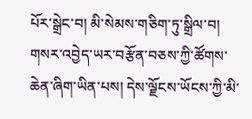པོར་སྒྲེང་བ། མི་སེམས་གཅིག་ཏུ་སྒྲིལ་བ། གསར་འབྱེད་ཡར་བརྩོན་བཅས་ཀྱི་ཚོགས་ཆེན་ཞིག་ཡིན་པས། དེས་ལྗོངས་ཡོངས་ཀྱི་མི་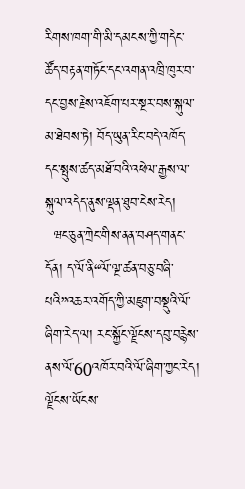རིགས་ཁག་གི་མི་དམངས་ཀྱི་གདེང་ཚོད་བརྟན་གཏོང་དང་འགན་འཁྲི་ཁུར་བ་དང་བྱས་རྗེས་འཇོག་པར་སྔར་བས་སྐུལ་མ་ཐེབས་ཏེ། བོད་ཡུན་རིང་བདེ་འཁོད་དང་སྤུས་ཚད་མཐོ་བའི་འཕེལ་རྒྱས་ལ་སྐུལ་འདེད་ནུས་ལྡན་ཐུབ་ངེས་རེད།
  ཝང་ཅུན་ཀྲེང་གིས་ནན་བཤད་གནང་དོན། ད་ལོ་ནི“ལོ་ལྔ་ཚན་བཅུ་བཞི་པའི”འཆར་འགོད་ཀྱི་མཇུག་བསྡུའི་ལོ་ཞིག་རེད་ལ། རང་སྐྱོང་ལྗོངས་དབུ་བརྙེས་ནས་ལོ་60འཁོར་བའི་ལོ་ཞིག་ཀྱང་རེད། ལྗོངས་ཡོངས་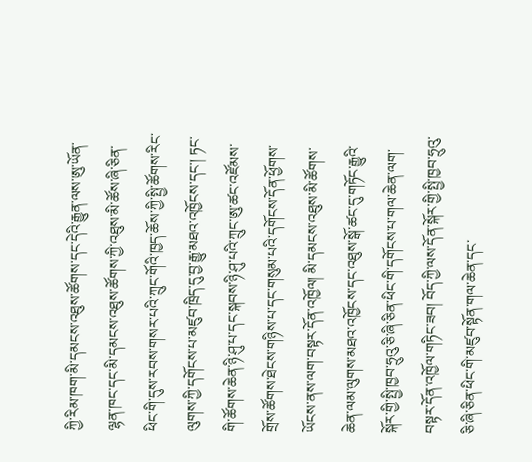ཀྱི་རིམ་ཁག་མི་དམངས་འཐུས་ཚོགས་དང་དེའི་རྒྱུན་ལས་ཨུ་ཡོན་ལྷན་ཁང་དང་མི་དམངས་འཐུས་ཚོགས་ཀྱི་འཐུས་མི་ཚོས་ཞི་ཅིན་ཕིང་གི་དུས་རབས་གསར་པའི་ཀྲུང་གོའི་ཁྱད་ཆོས་ཀྱི་སྤྱི་ཚོགས་རིང་ལུགས་ཀྱི་དགོངས་པ་མཛུབ་ཁྲིད་དུ་བྱ་རྒྱུ་མཐའ་འཁྱོངས་དང་། ཏང་གི་ཚོགས་ཆེན་ཉི་ཤུ་པ་དང་སྐབས་ཉི་ཤུ་པའི་ཀྲུང་ཨུ་ཚང་འཛོམས་གྲོས་ཚོགས་ཐེངས་གཉིས་པ་དང་གསུམ་པའི་དགོངས་དོན་ཕྱོགས་ཡོངས་ནས་ལག་བསྟར་དོན་འཁྱོལ། མི་དམངས་འཐུས་མི་ཚོགས་ཆེན་ལམ་ལུགས་མཐའ་འཁྱོངས་དང་འཐུས་སྒོ་ཚང་དུ་གཏོང་རྒྱུའི་སྐོར་གྱི་སྤྱི་ཁྱབ་ཧྲུའུ་ཅི་ཞི་ཅིན་ཕིང་གི་དགོངས་པ་གལ་ཆེན་ལག་བསྟར་དོན་འཁྱོལ་གཏིང་ཟབ། བོད་ཀྱི་ལས་དོན་སྐོར་གྱི་སྤྱི་ཁྱབ་ཧྲུའུ་ཅི་ཞི་ཅིན་ཕིང་གི་མཛུབ་སྟོན་གལ་ཆེན་དང་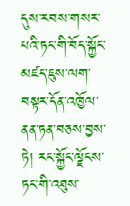དུས་རབས་གསར་པའི་ཏང་གི་བོད་སྐྱོང་མཛད་ཇུས་ལག་བསྟར་དོན་འཁྱོལ་ནན་ཏན་བཅས་བྱས་ཏེ། རང་སྐྱོང་ལྗོངས་ཏང་གི་འཐུས་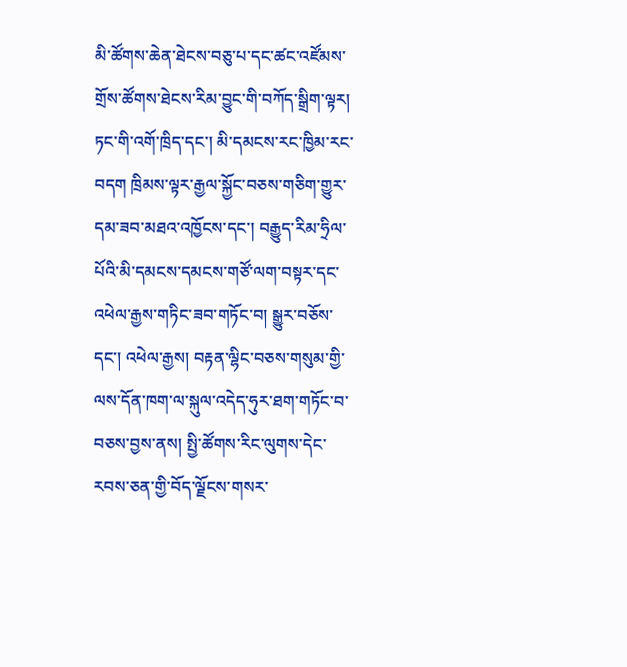མི་ཚོགས་ཆེན་ཐེངས་བཅུ་པ་དང་ཚང་འཛོམས་གྲོས་ཚོགས་ཐེངས་རིམ་བྱུང་གི་བཀོད་སྒྲིག་ལྟར། ཏང་གི་འགོ་ཁྲིད་དང་། མི་དམངས་རང་ཁྱིམ་རང་བདག ཁྲིམས་ལྟར་རྒྱལ་སྐྱོང་བཅས་གཅིག་གྱུར་དམ་ཟབ་མཐའ་འཁྱོངས་དང་། བརྒྱུད་རིམ་ཧྲིལ་པོའི་མི་དམངས་དམངས་གཙོ་ལག་བསྟར་དང་འཕེལ་རྒྱས་གཏིང་ཟབ་གཏོང་བ། སྒྱུར་བཅོས་དང་། འཕེལ་རྒྱས། བརྟན་ལྷིང་བཅས་གསུམ་གྱི་ལས་དོན་ཁག་ལ་སྐུལ་འདེད་ཧུར་ཐག་གཏོང་བ་བཅས་བྱས་ནས། སྤྱི་ཚོགས་རིང་ལུགས་དེང་རབས་ཅན་གྱི་བོད་ལྗོངས་གསར་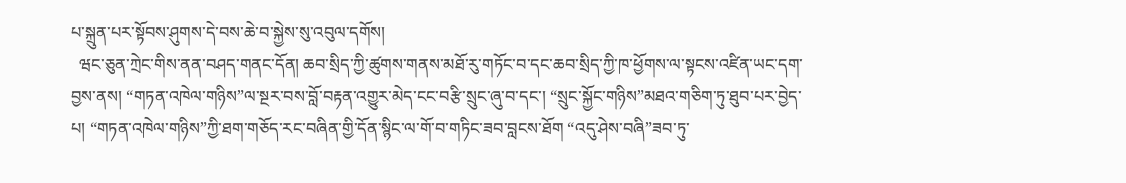པ་སྐྲུན་པར་སྟོབས་ཤུགས་དེ་བས་ཆེ་བ་སྐྱེས་སུ་འབུལ་དགོས།
  ཝང་ཅུན་ཀྲེང་གིས་ནན་བཤད་གནང་དོན། ཆབ་སྲིད་ཀྱི་ཚུགས་གནས་མཐོ་རུ་གཏོང་བ་དང་ཆབ་སྲིད་ཀྱི་ཁ་ཕྱོགས་ལ་སྟངས་འཛིན་ཡང་དག་བྱས་ནས། “གཏན་འཁེལ་གཉིས”ལ་སྔར་བས་བློ་བརྟན་འགྱུར་མེད་ངང་བརྩི་སྲུང་ཞུ་བ་དང་། “སྲུང་སྐྱོང་གཉིས”མཐའ་གཅིག་ཏུ་ཐུབ་པར་བྱེད་པ། “གཏན་འཁེལ་གཉིས”ཀྱི་ཐག་གཅོད་རང་བཞིན་གྱི་དོན་སྙིང་ལ་གོ་བ་གཏིང་ཟབ་བླངས་ཐོག “འདུ་ཤེས་བཞི”ཟབ་ཏུ་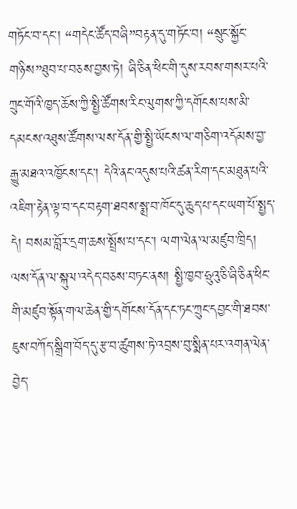གཏོང་བ་དང་། “གདེང་ཚོད་བཞི”བརྟན་དུ་གཏོང་བ། “སྲུང་སྐྱོང་གཉིས”ཐུབ་པ་བཅས་བྱས་ཏེ། ཞི་ཅིན་ཕིང་གི་དུས་རབས་གསར་པའི་ཀྲུང་གོའི་ཁྱད་ཆོས་ཀྱི་སྤྱི་ཚོགས་རིང་ལུགས་ཀྱི་དགོངས་པས་མི་དམངས་འཐུས་ཚོགས་ལས་དོན་གྱི་སྤྱི་ཡོངས་ལ་གཅིག་འདོམས་བྱ་རྒྱུ་མཐའ་འཁྱོངས་དང་། དེའི་ནང་འདུས་པའི་ཚན་རིག་དང་མཐུན་པའི་འཇིག་རྟེན་ལྟ་བ་དང་བརྟག་ཐབས་སྨྲ་བ་ཁོང་དུ་ཆུད་པ་དང་ཡག་པོ་སྤྱད་དེ། བསམ་བློར་དྲག་ཆས་སྤྲོས་པ་དང་། ལག་ལེན་ལ་མཛུབ་ཁྲིད། ལས་དོན་ལ་སྐུལ་འདེད་བཅས་བཏང་ནས། སྤྱི་ཁྱབ་ཧྲུའུ་ཅི་ཞི་ཅིན་ཕིང་གི་མཛུབ་སྟོན་གལ་ཆེན་གྱི་དགོངས་དོན་དང་ཏང་ཀྲུང་དབྱང་གི་ཐབས་ཇུས་བཀོད་སྒྲིག་བོད་དུ་རྩ་བ་ཚུགས་ཏེ་འབྲས་བུ་སྨིན་པར་འགན་ལེན་བྱེད་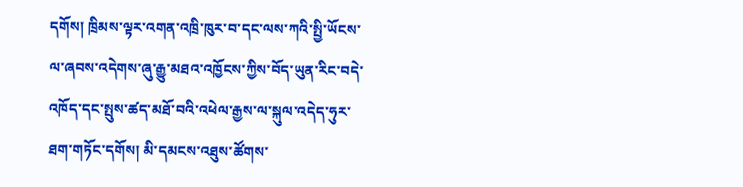དགོས། ཁྲིམས་ལྟར་འགན་འཁྲི་ཁུར་བ་དང་ལས་ཀའི་སྤྱི་ཡོངས་ལ་ཞབས་འདེགས་ཞུ་རྒྱུ་མཐའ་འཁྱོངས་ཀྱིས་བོད་ཡུན་རིང་བདེ་འཁོད་དང་སྤུས་ཚད་མཐོ་བའི་འཕེལ་རྒྱས་ལ་སྐུལ་འདེད་ཧུར་ཐག་གཏོང་དགོས། མི་དམངས་འཐུས་ཚོགས་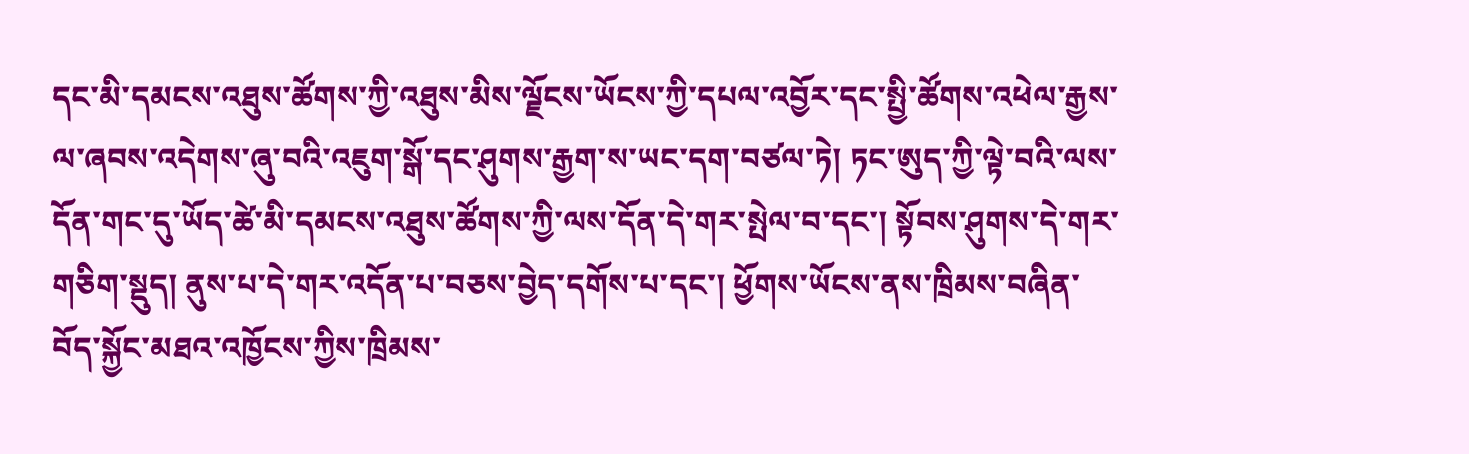དང་མི་དམངས་འཐུས་ཚོགས་ཀྱི་འཐུས་མིས་ལྗོངས་ཡོངས་ཀྱི་དཔལ་འབྱོར་དང་སྤྱི་ཚོགས་འཕེལ་རྒྱས་ལ་ཞབས་འདེགས་ཞུ་བའི་འཇུག་སྒོ་དང་ཤུགས་རྒྱག་ས་ཡང་དག་བཙལ་ཏེ། ཏང་ཨུད་ཀྱི་ལྟེ་བའི་ལས་དོན་གང་དུ་ཡོད་ཚེ་མི་དམངས་འཐུས་ཚོགས་ཀྱི་ལས་དོན་དེ་གར་སྤེལ་བ་དང་། སྟོབས་ཤུགས་དེ་གར་གཅིག་སྡུད། ནུས་པ་དེ་གར་འདོན་པ་བཅས་བྱེད་དགོས་པ་དང་། ཕྱོགས་ཡོངས་ནས་ཁྲིམས་བཞིན་བོད་སྐྱོང་མཐའ་འཁྱོངས་ཀྱིས་ཁྲིམས་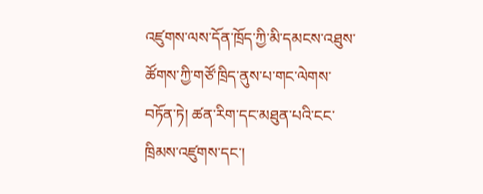འཛུགས་ལས་དོན་ཁྲོད་ཀྱི་མི་དམངས་འཐུས་ཚོགས་ཀྱི་གཙོ་ཁྲིད་ནུས་པ་གང་ལེགས་བཏོན་ཏེ། ཚན་རིག་དང་མཐུན་པའི་ངང་ཁྲིམས་འཛུགས་དང་།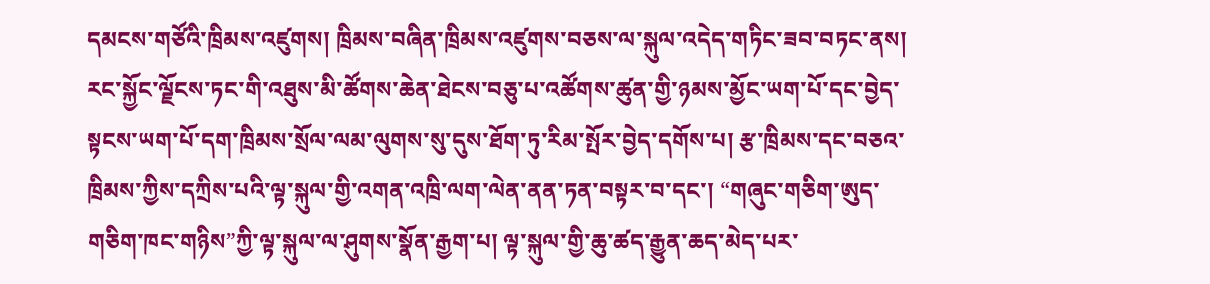དམངས་གཙོའི་ཁྲིམས་འཛུགས། ཁྲིམས་བཞིན་ཁྲིམས་འཛུགས་བཅས་ལ་སྐུལ་འདེད་གཏིང་ཟབ་བཏང་ནས། རང་སྐྱོང་ལྗོངས་ཏང་གི་འཐུས་མི་ཚོགས་ཆེན་ཐེངས་བཅུ་པ་འཚོགས་ཚུན་གྱི་ཉམས་མྱོང་ཡག་པོ་དང་བྱེད་སྟངས་ཡག་པོ་དག་ཁྲིམས་སྲོལ་ལམ་ལུགས་སུ་དུས་ཐོག་ཏུ་རིམ་སྤོར་བྱེད་དགོས་པ། རྩ་ཁྲིམས་དང་བཅའ་ཁྲིམས་ཀྱིས་དཀྲིས་པའི་ལྟ་སྐུལ་གྱི་འགན་འཁྲི་ལག་ལེན་ནན་ཏན་བསྟར་བ་དང་། “གཞུང་གཅིག་ཨུད་གཅིག་ཁང་གཉིས”ཀྱི་ལྟ་སྐུལ་ལ་ཤུགས་སྣོན་རྒྱག་པ། ལྟ་སྐུལ་གྱི་ཆུ་ཚད་རྒྱུན་ཆད་མེད་པར་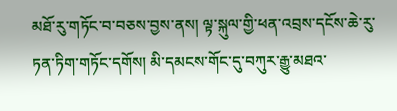མཐོ་རུ་གཏོང་བ་བཅས་བྱས་ནས། ལྟ་སྐུལ་གྱི་ཕན་འབྲས་དངོས་ཆེ་རུ་ཏན་ཏིག་གཏོང་དགོས། མི་དམངས་གོང་དུ་བཀུར་རྒྱུ་མཐའ་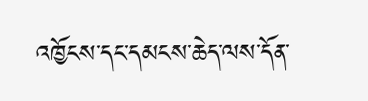འཁྱོངས་དང་དམངས་ཆེད་ལས་དོན་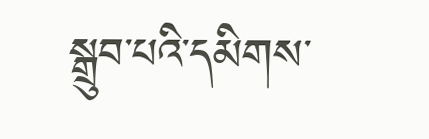སྒྲུབ་པའི་དམིགས་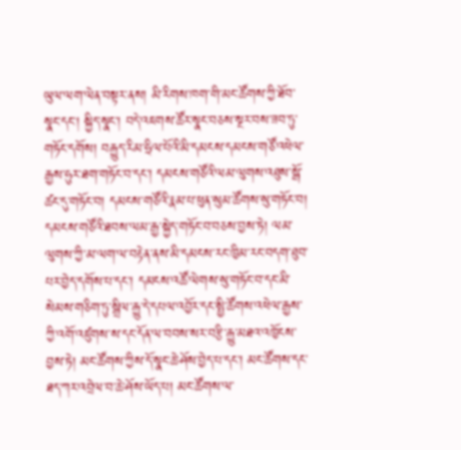ཡུལ་ལག་ལེན་བསྟར་ནས། མི་རིགས་ཁག་གི་མང་ཚོགས་ཀྱི་ཐོབ་སྣང་དང་། སྐྱིད་སྣང་། བདེ་འཇགས་ཚོར་སྣང་བཅས་སྔར་བས་ཟབ་ཏུ་གཏོང་དགོས། བརྒྱུད་རིམ་ཧྲིལ་པོའི་མི་དམངས་དམངས་གཙོ་འཕེལ་རྒྱས་ཧུར་ཐག་གཏོང་བ་དང་། དམངས་གཙོའི་ལམ་ལུགས་འཐུས་སྒོ་ཚང་དུ་གཏོང་བ། དམངས་གཙོའི་རྣམ་པ་ཕུན་སུམ་ཚོགས་སུ་གཏོང་བ། དམངས་གཙོའི་ཐབས་ལམ་རྒྱ་སྐྱེད་གཏོང་བ་བཅས་བྱས་ཏེ། ལམ་ལུགས་ཀྱི་མ་ལག་ལ་བརྟེན་ནས་མི་དམངས་རང་ཁྱིམ་རང་བདག་ཐུབ་པར་བྱེད་དགོས་པ་དང་། དམངས་འཚོ་ལེགས་སུ་གཏོང་བ་དང་མི་སེམས་གཅིག་ཏུ་སྒྲིལ་རྒྱུ་དེ་དཔལ་འབྱོར་དང་སྤྱི་ཚོགས་འཕེལ་རྒྱས་ཀྱི་འགོ་འཛུགས་ས་དང་དོན་ལ་བབས་སར་བརྩི་རྒྱུ་མཐའ་འཁྱོངས་བྱས་ཏེ། མང་ཚོགས་ཀྱིས་དོ་སྣང་ཆེ་ཤོས་བྱེད་པ་དང་། མང་ཚོགས་དང་ཐད་ཀར་འབྲེལ་བ་ཆེ་ཤོས་ཡོད་པ། མང་ཚོགས་ལ་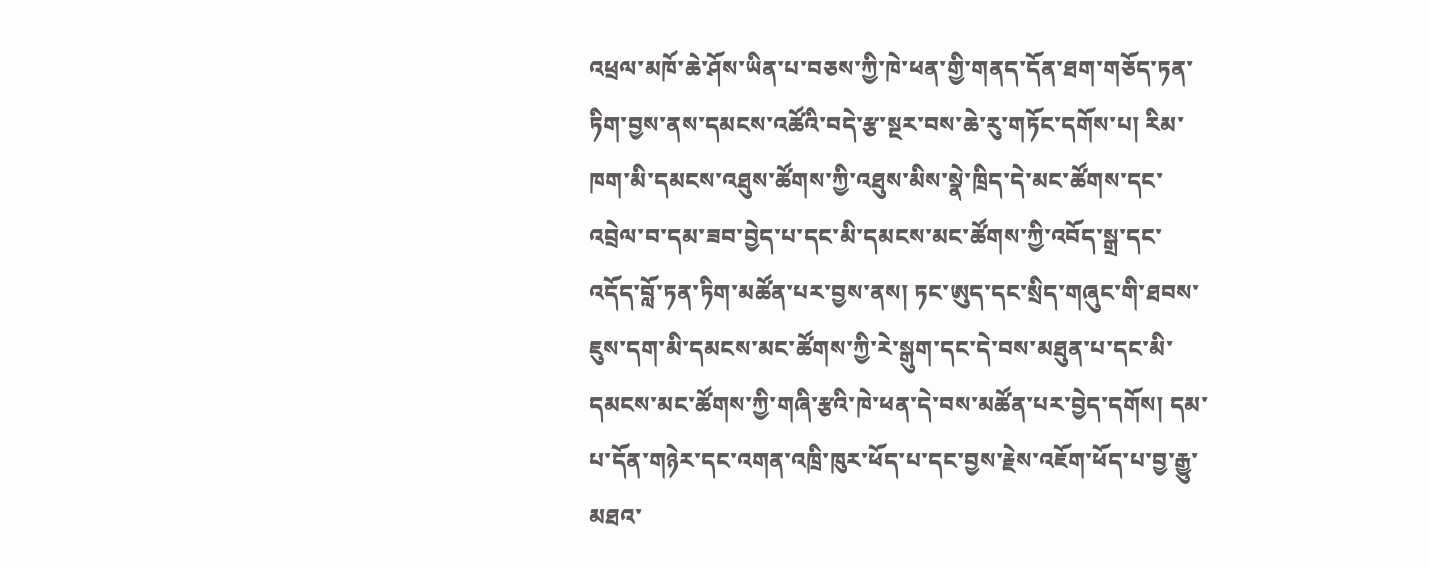འཕྲལ་མཁོ་ཆེ་ཤོས་ཡིན་པ་བཅས་ཀྱི་ཁེ་ཕན་གྱི་གནད་དོན་ཐག་གཅོད་ཏན་ཏིག་བྱས་ནས་དམངས་འཚོའི་བདེ་རྩ་སྔར་བས་ཆེ་རུ་གཏོང་དགོས་པ། རིམ་ཁག་མི་དམངས་འཐུས་ཚོགས་ཀྱི་འཐུས་མིས་སྣེ་ཁྲིད་དེ་མང་ཚོགས་དང་འབྲེལ་བ་དམ་ཟབ་བྱེད་པ་དང་མི་དམངས་མང་ཚོགས་ཀྱི་འབོད་སྒྲ་དང་འདོད་བློ་ཏན་ཏིག་མཚོན་པར་བྱས་ནས། ཏང་ཨུད་དང་སྲིད་གཞུང་གི་ཐབས་ཇུས་དག་མི་དམངས་མང་ཚོགས་ཀྱི་རེ་སྒུག་དང་དེ་བས་མཐུན་པ་དང་མི་དམངས་མང་ཚོགས་ཀྱི་གཞི་རྩའི་ཁེ་ཕན་དེ་བས་མཚོན་པར་བྱེད་དགོས། དམ་པ་དོན་གཉེར་དང་འགན་འཁྲི་ཁུར་ཕོད་པ་དང་བྱས་རྗེས་འཇོག་ཕོད་པ་བྱ་རྒྱུ་མཐའ་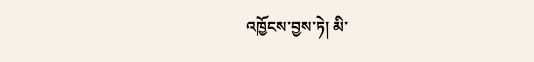འཁྱོངས་བྱས་ཏེ། མི་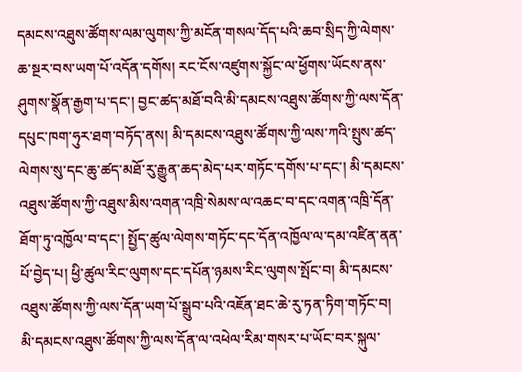དམངས་འཐུས་ཚོགས་ལམ་ལུགས་ཀྱི་མངོན་གསལ་དོད་པའི་ཆབ་སྲིད་ཀྱི་ལེགས་ཆ་སྔར་བས་ཡག་པོ་འདོན་དགོས། རང་ངོས་འཛུགས་སྐྱོང་ལ་ཕྱོགས་ཡོངས་ནས་ཤུགས་སྣོན་རྒྱག་པ་དང་། བྱང་ཚད་མཐོ་བའི་མི་དམངས་འཐུས་ཚོགས་ཀྱི་ལས་དོན་དཔུང་ཁག་ཧུར་ཐག་བཏོད་ནས། མི་དམངས་འཐུས་ཚོགས་ཀྱི་ལས་ཀའི་སྤུས་ཚད་ལེགས་སུ་དང་ཆུ་ཚད་མཐོ་རུ་རྒྱུན་ཆད་མེད་པར་གཏོང་དགོས་པ་དང་། མི་དམངས་འཐུས་ཚོགས་ཀྱི་འཐུས་མིས་འགན་འཁྲི་སེམས་ལ་འཆང་བ་དང་འགན་འཁྲི་དོན་ཐོག་ཏུ་འཁྱོལ་བ་དང་། སྤྱོད་ཚུལ་ལེགས་གཏོང་དང་དོན་འཁྱོལ་ལ་དམ་འཛིན་ནན་པོ་བྱེད་པ། ཕྱི་ཚུལ་རིང་ལུགས་དང་དཔོན་ཉམས་རིང་ལུགས་སྤོང་བ། མི་དམངས་འཐུས་ཚོགས་ཀྱི་ལས་དོན་ཡག་པོ་སྒྲུབ་པའི་འཇོན་ཐང་ཆེ་རུ་ཏན་ཏིག་གཏོང་བ། མི་དམངས་འཐུས་ཚོགས་ཀྱི་ལས་དོན་ལ་འཕེལ་རིམ་གསར་པ་ཡོང་བར་སྐུལ་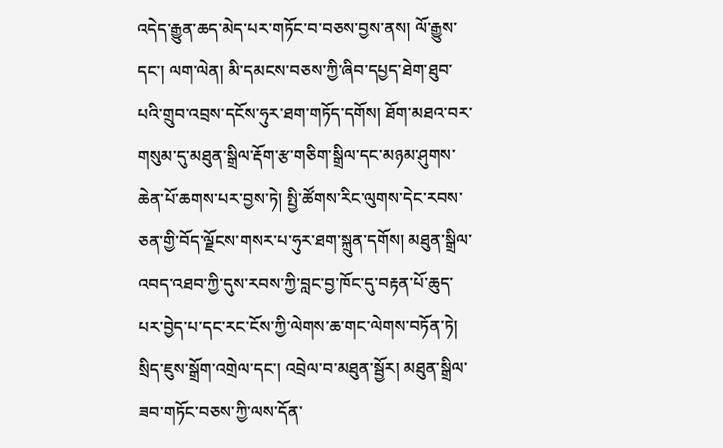འདེད་རྒྱུན་ཆད་མེད་པར་གཏོང་བ་བཅས་བྱས་ནས། ལོ་རྒྱུས་དང་། ལག་ལེན། མི་དམངས་བཅས་ཀྱི་ཞིབ་དཔྱད་ཐེག་ཐུབ་པའི་གྲུབ་འབྲས་དངོས་ཧུར་ཐག་གཏོད་དགོས། ཐོག་མཐའ་བར་གསུམ་དུ་མཐུན་སྒྲིལ་རྡོག་རྩ་གཅིག་སྒྲིལ་དང་མཉམ་ཤུགས་ཆེན་པོ་ཆགས་པར་བྱས་ཏེ། སྤྱི་ཚོགས་རིང་ལུགས་དེང་རབས་ཅན་གྱི་བོད་ལྗོངས་གསར་པ་ཧུར་ཐག་སྐྲུན་དགོས། མཐུན་སྒྲིལ་འབད་འཐབ་ཀྱི་དུས་རབས་ཀྱི་བླང་བྱ་ཁོང་དུ་བརྟན་པོ་ཆུད་པར་བྱེད་པ་དང་རང་ངོས་ཀྱི་ལེགས་ཆ་གང་ལེགས་བཏོན་ཏེ། སྲིད་ཇུས་སྒྲོག་འགྲེལ་དང་། འབྲེལ་བ་མཐུན་སྦྱོར། མཐུན་སྒྲིལ་ཟབ་གཏོང་བཅས་ཀྱི་ལས་དོན་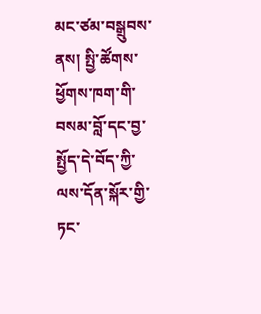མང་ཙམ་བསྒྲུབས་ནས། སྤྱི་ཚོགས་ཕྱོགས་ཁག་གི་བསམ་བློ་དང་བྱ་སྤྱོད་དེ་བོད་ཀྱི་ལས་དོན་སྐོར་གྱི་ཏང་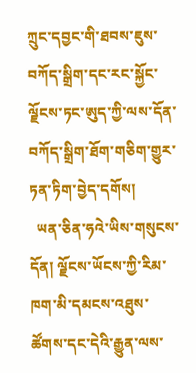ཀྲུང་དབྱང་གི་ཐབས་ཇུས་བཀོད་སྒྲིག་དང་རང་སྐྱོང་ལྗོངས་ཏང་ཨུད་ཀྱི་ལས་དོན་བཀོད་སྒྲིག་ཐོག་གཅིག་གྱུར་ཏན་ཏིག་བྱེད་དགོས།
  ཡན་ཅིན་ཧའེ་ཡིས་གསུངས་དོན། ལྗོངས་ཡོངས་ཀྱི་རིམ་ཁག་མི་དམངས་འཐུས་ཚོགས་དང་དེའི་རྒྱུན་ལས་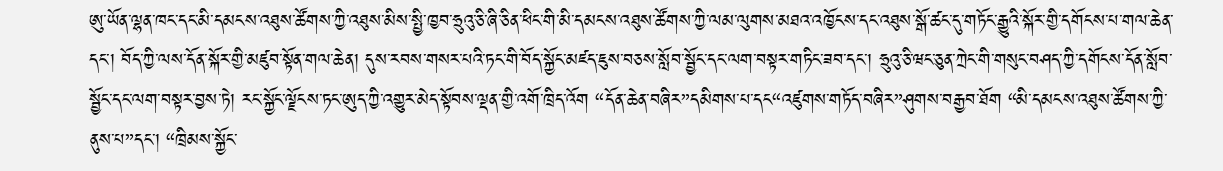ཨུ་ཡོན་ལྷན་ཁང་དང་མི་དམངས་འཐུས་ཚོགས་ཀྱི་འཐུས་མིས་སྤྱི་ཁྱབ་ཧྲུའུ་ཅི་ཞི་ཅིན་ཕིང་གི་མི་དམངས་འཐུས་ཚོགས་ཀྱི་ལམ་ལུགས་མཐའ་འཁྱོངས་དང་འཐུས་སྒོ་ཚང་དུ་གཏོང་རྒྱུའི་སྐོར་གྱི་དགོངས་པ་གལ་ཆེན་དང་། བོད་ཀྱི་ལས་དོན་སྐོར་གྱི་མཛུབ་སྟོན་གལ་ཆེན། དུས་རབས་གསར་པའི་ཏང་གི་བོད་སྐྱོང་མཛད་ཇུས་བཅས་སློབ་སྦྱོང་དང་ལག་བསྟར་གཏིང་ཟབ་དང་། ཧྲུའུ་ཅི་ཝང་ཅུན་ཀྲེང་གི་གསུང་བཤད་ཀྱི་དགོངས་དོན་སློབ་སྦྱོང་དང་ལག་བསྟར་བྱས་ཏེ། རང་སྐྱོང་ལྗོངས་ཏང་ཨུད་ཀྱི་འགྱུར་མེད་སྟོབས་ལྡན་གྱི་འགོ་ཁྲིད་འོག “དོན་ཆེན་བཞིར”དམིགས་པ་དང“འཛུགས་གཏོད་བཞིར”ཤུགས་བརྒྱབ་ཐོག “མི་དམངས་འཐུས་ཚོགས་ཀྱི་ནུས་པ”དང་། “ཁྲིམས་སྐྱོང་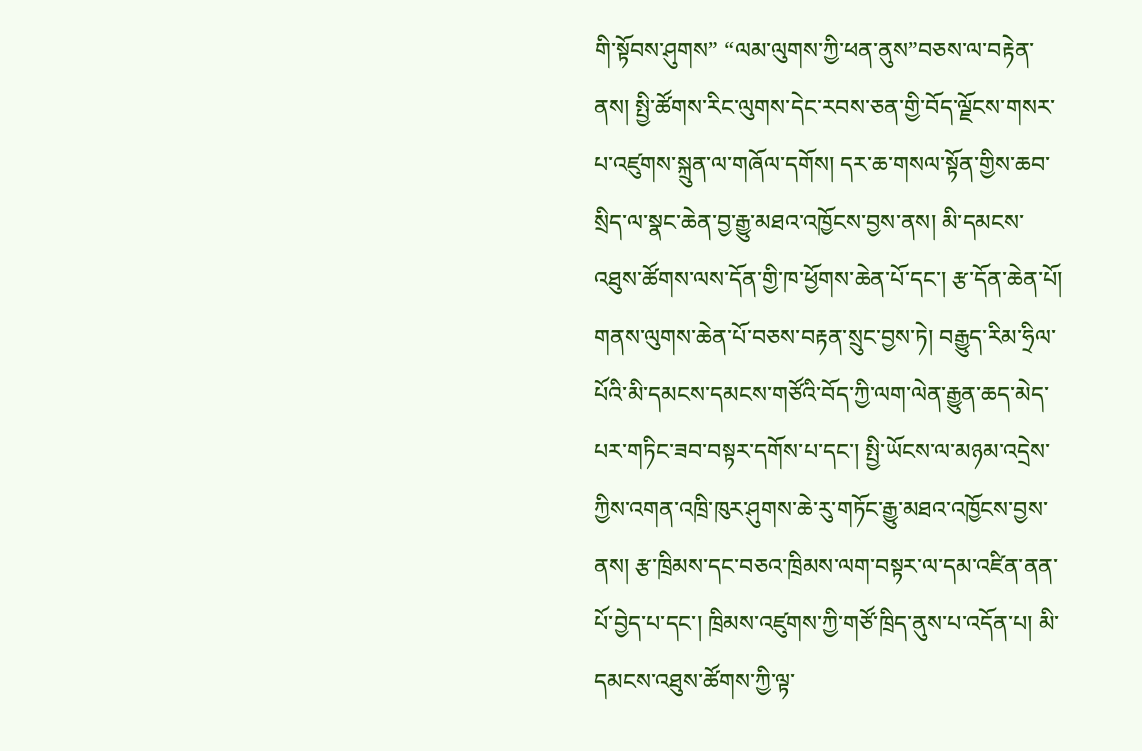གི་སྟོབས་ཤུགས” “ལམ་ལུགས་ཀྱི་ཕན་ནུས”བཅས་ལ་བརྟེན་ནས། སྤྱི་ཚོགས་རིང་ལུགས་དེང་རབས་ཅན་གྱི་བོད་ལྗོངས་གསར་པ་འཛུགས་སྐྲུན་ལ་གཞོལ་དགོས། དར་ཆ་གསལ་སྟོན་གྱིས་ཆབ་སྲིད་ལ་སྣང་ཆེན་བྱ་རྒྱུ་མཐའ་འཁྱོངས་བྱས་ནས། མི་དམངས་འཐུས་ཚོགས་ལས་དོན་གྱི་ཁ་ཕྱོགས་ཆེན་པོ་དང་། རྩ་དོན་ཆེན་པོ། གནས་ལུགས་ཆེན་པོ་བཅས་བརྟན་སྲུང་བྱས་ཏེ། བརྒྱུད་རིམ་ཧྲིལ་པོའི་མི་དམངས་དམངས་གཙོའི་བོད་ཀྱི་ལག་ལེན་རྒྱུན་ཆད་མེད་པར་གཏིང་ཟབ་བསྟར་དགོས་པ་དང་། སྤྱི་ཡོངས་ལ་མཉམ་འདྲེས་ཀྱིས་འགན་འཁྲི་ཁུར་ཤུགས་ཆེ་རུ་གཏོང་རྒྱུ་མཐའ་འཁྱོངས་བྱས་ནས། རྩ་ཁྲིམས་དང་བཅའ་ཁྲིམས་ལག་བསྟར་ལ་དམ་འཛིན་ནན་པོ་བྱེད་པ་དང་། ཁྲིམས་འཛུགས་ཀྱི་གཙོ་ཁྲིད་ནུས་པ་འདོན་པ། མི་དམངས་འཐུས་ཚོགས་ཀྱི་ལྟ་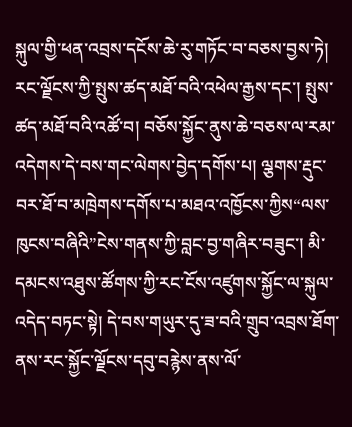སྐུལ་གྱི་ཕན་འབྲས་དངོས་ཆེ་རུ་གཏོང་བ་བཅས་བྱས་ཏེ། རང་ལྗོངས་ཀྱི་སྤུས་ཚད་མཐོ་བའི་འཕེལ་རྒྱས་དང་། སྤུས་ཚད་མཐོ་བའི་འཚོ་བ། བཅོས་སྐྱོང་ནུས་ཆེ་བཅས་ལ་རམ་འདེགས་དེ་བས་གང་ལེགས་བྱེད་དགོས་པ། ལྕགས་རྡུང་བར་ཐོ་བ་མཁྲེགས་དགོས་པ་མཐའ་འཁྱོངས་ཀྱིས“ལས་ཁུངས་བཞིའི”ངེས་གནས་ཀྱི་བླང་བྱ་གཞིར་བཟུང་། མི་དམངས་འཐུས་ཚོགས་ཀྱི་རང་ངོས་འཛུགས་སྐྱོང་ལ་སྐུལ་འདེད་བཏང་སྟེ། དེ་བས་གཡུར་དུ་ཟ་བའི་གྲུབ་འབྲས་ཐོག་ནས་རང་སྐྱོང་ལྗོངས་དབུ་བརྙེས་ནས་ལོ་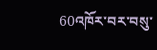60འཁོར་བར་བསུ་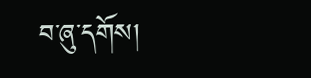བ་ཞུ་དགོས།